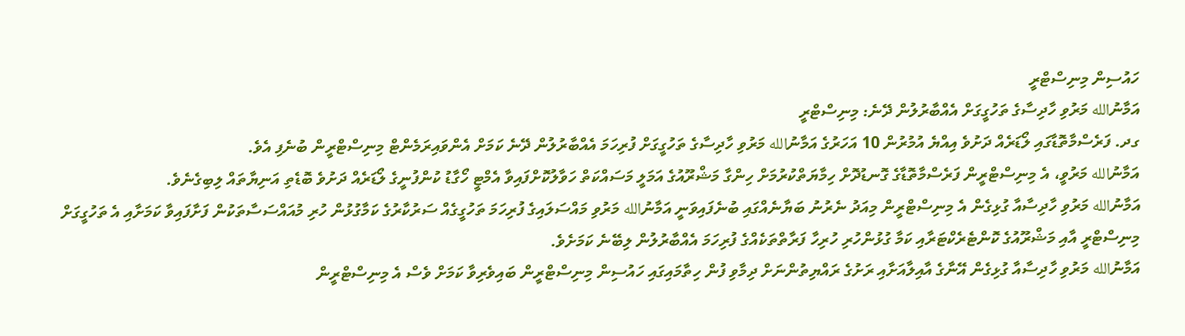ހައުސިން މިނިސްޓްރީ
އަމާނުالله މަރުވި ހާދިސާގެ ތަހުގީގަށް އެއްބާރުލުން ދޭނެ: މިނިސްޓްރީ
ގދ. ފަރެސްމާތޮޑާގައި ލޯޑަރެއް ދަށުވެ އިއްޔެ އުމުރުން 10 އަހަރުގެ އަމާނުالله މަރުވި ހާދިސާގެ ތަހުގީގަށް ފުރިހަމަ އެއްބާރުލުން ދޭނެ ކަމަށް އެންވައިރަމެންޓް މިނިސްޓްރީން ބުނެފި އެވެ.
އަމާނުالله މަރުވީ، އެ މިނިސްޓްރީން ފަރެސްމާތޮޑާގެ ގޮނޑުދޮށް ހިމާޔަތްކުރުމަށް ހިންގާ މަޝްރޫއުގެ އަމަލީ މަސައްކަތް ހަވާލުކޮށްފައިވާ އެމްޓީ ހޯގާޑު ކުންފުނީގެ ލޯޑަރެއް ދަށުވެ ބޮޑެތި އަނިޔާތައް ލިބިގެނެވެ.
އަމާނުالله މަރުވި ހާދިސާއާ ގުޅިގެން އެ މިނިސްޓްރީން މިއަދު ނެރުނު ބަޔާނެއްގައި ބުނެފައިވަނީ އަމާނުالله މަރުވި މައްސަލައިގެ ފުރިހަމަ ތަހުގީގެއް ސަރުކާރުގެ ކަމާގުޅުން ހުރި މުއައްސަސާތަކުން ފަށާފައިވާ ކަމަށާއި އެ ތަހުގީގަށް މިނިސްޓްރީ އާއި މަޝްރޫއުގެ ކޮންޓެރެކްޓަރާއި ކަމާ ގުޅުންހުރި ހުރިހާ ފަރާތްތަކެއްގެ ފުރިހަމަ އެއްބާރުލުން ލިބޭނެ ކަމަށެވެ.
އަމާނުالله މަރުވި ހާދިސާއާ ގުޅިގެން އޭނާގެ އާއިލާއަށާއި ރަށުގެ ރައްޔިތުންނަށް ދިމާވި ފުން ހިތާމައިގައި ހައުސިން މިނިސްޓްރީން ބައިވެރިވާ ކަމަށް ވެސް އެ މިނިސްޓްރީން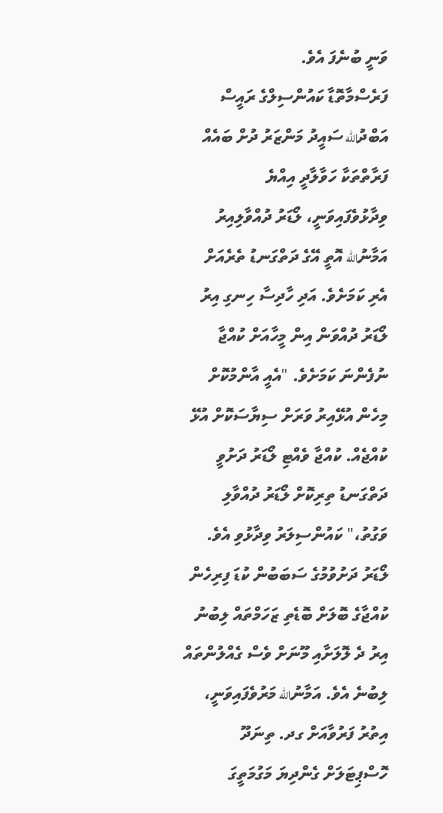ވަނީ ބުނެފަ އެވެ.
ފަރެސްމާތޮޑާ ކައުންސިލްގެ ރައީސް އަބްދުالله ސައީދު މަންޒަރު ދުށް ބައެއް ފަރާތްތަކާ ހަވާލާދީ އިއްޔެ ވިދާޅުވެފައިވަނީ، ލޯޑަރު ދުއްވާލިއިރު އަމާނުالله އޮތީ އޭގެ ދަތްގަނޑު ތެރެއަށް އެރި ކަމަށެވެ. އަދި ހާދިސާ ހިނގި އިރު ލޯޑަރު ދުއްވަން އިން މީހާއަށް ކުއްޖާ ނުފެންނަ ކަމަށެވެ. "އެއީ އާންމުކޮށް މިހެން އުޅޭއިރު ވަރަށް ސިޔާސަކޮށް އުޅޭ ކުއްޖެއް. ކުއްޖާ ވެއްޓި ލޯޑަރު ދަށުވީ ދަތްގަނޑު ތިރިކޮށް ލޯޑަރު ދުއްވާލި ވަގުތު،" ކައުންސިލަރު ވިދާޅުވި އެވެ.
ލޯޑަރު ދަށުވުމުގެ ސަބަބުން ކުޑަ ފިރިހެން ކުއްޖާގެ ބޮލަށް ބޮޑެތި ޒަހަމްތައް ލިބުނު އިރު ދެ ލޮލަށާއި މޫނަށް ވެސް ގެއްލުންތައް ލިބުނެ އެވެ. އަމާނުالله މަރުވެފައިވަނީ، އިތުރު ފަރުވާއަށް ގދ. ތިނަދޫ ހޮސްޕިޓަލަށް ގެންދިޔަ މަގުމަތީގަ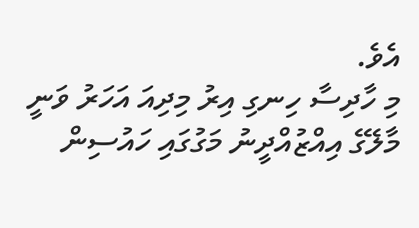އެވެ.
މި ހާދިސާ ހިނގި އިރު މިދިއަ އަހަރު ވަނީ މާލޭގެ އިއްޒުއްދީނު މަގުގައި ހައުސިން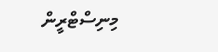މިނިސްޓްރީން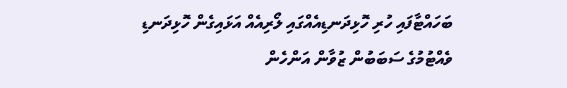ބަހައްޓާފައި ހުރި ހޮޅިދަނޑިއެއްގައި ލޯރިއެއް އަޅައިގެން ހޮޅިދަނޑި ވެއްޓުމުގެ ސަބަބުން ޒުވާން އަންހެން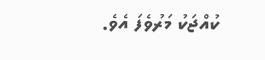ކުއްޖަކު މަރުވެފަ އެވެ.